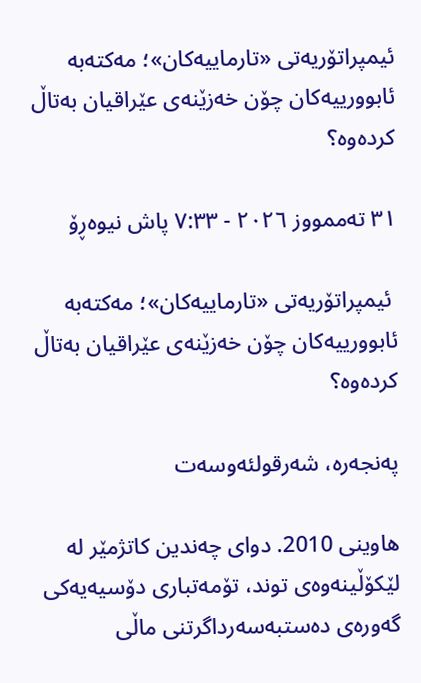ئیمپراتۆریەتی «تارماییەکان»؛ مەکتەبە ئابوورییەکان چۆن خەزێنەی عێراقیان بەتاڵ کردەوە؟

٣١ تەممووز ٢٠٢٦ - ٧:٣٣ پاش نیوەڕۆ

 ئیمپراتۆریەتی «تارماییەکان»؛ مەکتەبە ئابوورییەکان چۆن خەزێنەی عێراقیان بەتاڵ کردەوە؟

پەنجەرە، شەرقولئەوسەت

هاوینی 2010. دوای چەندین کاتژمێر لە لێکۆڵینەوەی توند، تۆمەتباری دۆسیەیەکی گەورەی دەستبەسەرداگرتنی ماڵی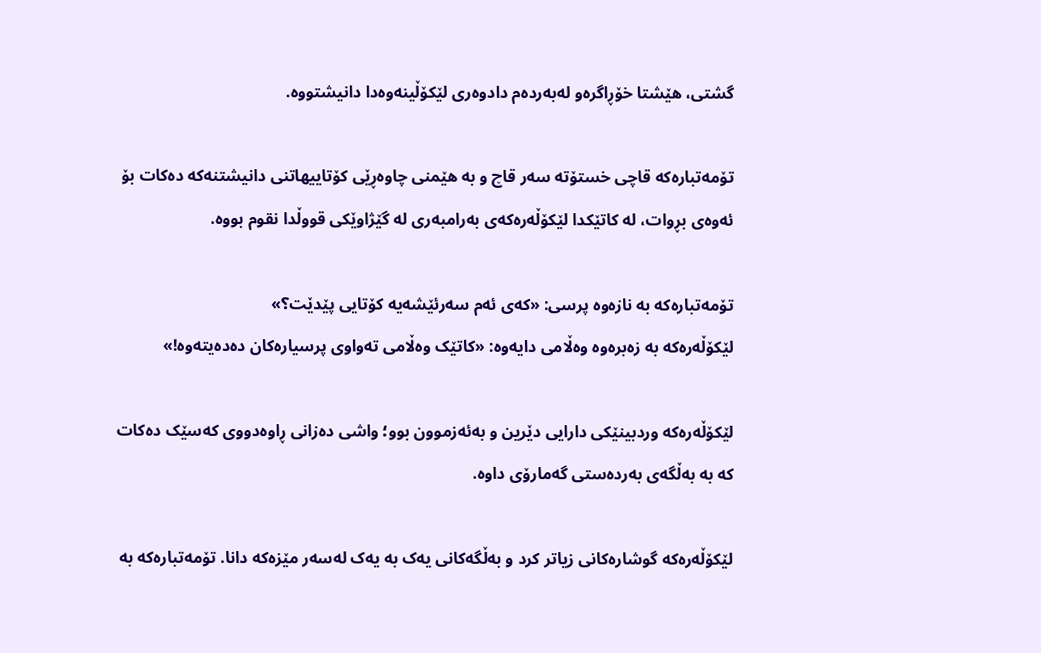گشتی، هێشتا خۆڕاگرەو لەبەردەم دادوەری لێکۆڵینەوەدا دانیشتووە.

تۆمەتبارەکە قاچی خستۆتە سەر قاچ و بە هێمنی چاوەڕێی کۆتاییهاتنی دانیشتنەکە دەکات بۆ ئەوەی بڕوات، لە کاتێکدا لێکۆڵەرەکەی بەرامبەری لە گێژاوێکی قووڵدا نقوم بووە.

تۆمەتبارەکە بە نازەوە پرسی: «کەی ئەم سەرئێشەیە کۆتایی پێدێت؟»
لێکۆڵەرەکە بە زەبرەوە وەڵامی دایەوە: «کاتێک وەڵامی تەواوی پرسیارەکان دەدەیتەوە!»

لێکۆڵەرەکە وردبینێکی دارایی دێرین و بەئەزموون بوو؛ واشی دەزانی ڕاوەدووی کەسێک دەکات کە بە بەڵگەی بەردەستی گەمارۆی داوە.

لێکۆڵەرەکە گوشارەکانی زیاتر کرد و بەڵگەکانی یەک بە یەک لەسەر مێزەکە دانا. تۆمەتبارەکە بە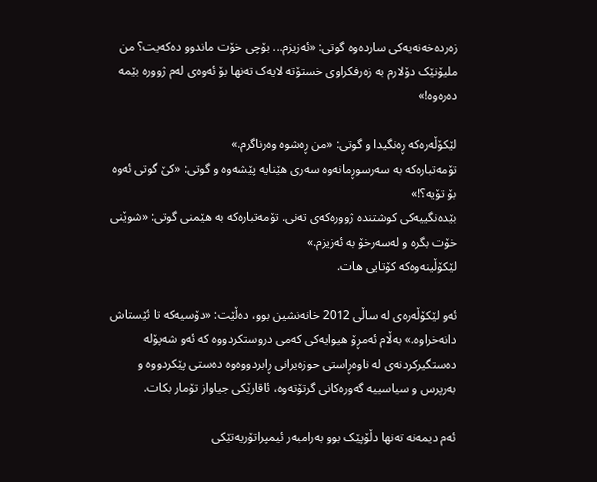زەردەخەنەیەکی ساردەوە گوتی: «ئەزیزم... بۆچی خۆت ماندوو دەکەیت؟ من ملیۆنێک دۆلارم بە زەرفکراوی خستۆتە لایەک تەنها بۆ ئەوەی لەم ژوورە بێمە دەرەوە!»

لێکۆڵەرەکە ڕەنگیدا و گوتی: «من ڕەشوە وەرناگرم.»
تۆمەتبارەکە بە سەرسوڕمانەوە سەری هێنایە پێشەوە و گوتی: «کێ گوتی ئەوە بۆ تۆیە؟!»
بێدەنگییەکی کوشتندە ژوورەکەی تەنی. تۆمەتبارەکە بە هێمنی گوتی: «شوێنی خۆت بگرە و لەسەرخۆ بە ئەزیزم.»
لێکۆڵینەوەکە کۆتایی هات.

ئەو لێکۆڵەرەی لە ساڵی 2012 خانەنشین بوو، دەڵێت: «دۆسیەکە تا ئێستاش دانەخراوە.» بەڵام ئەمڕۆ هیوایەکی کەمی دروستکردووە کە ئەو شەپۆلە دەستگیرکردنەی لە ناوەڕاستی حوزەیرانی ڕابردووەوە دەستی پێکردووە و بەرپرس و سیاسییە گەورەکانی گرتۆتەوە، ئاقارێکی جیاواز تۆمار بکات.

ئەم دیمەنە تەنها دڵۆپێک بوو بەرامبەر ئیمپراتۆریەتێکی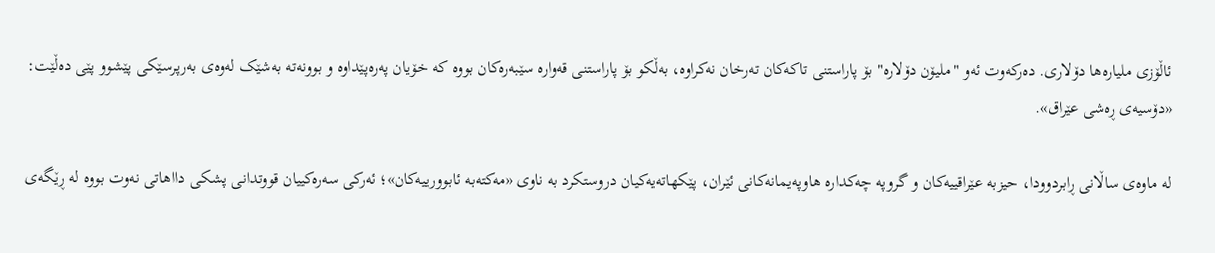ئاڵۆزی ملیارەها دۆلاری. دەرکەوت ئەو "ملیۆن دۆلارە" بۆ پاراستنی تاکەکان تەرخان نەکراوە، بەڵکو بۆ پاراستنی قەوارە سێبەرەکان بووە کە خۆیان پەرەپێداوە و بوونەتە بەشێک لەوەی بەرپرسێکی پێشوو پێی دەڵێت: «دۆسیەی ڕەشی عێراق».

لە ماوەی ساڵانی ڕابردوودا، حیزبە عێراقییەکان و گروپە چەکدارە هاوپەیمانەکانی ئێران، پێکهاتەیەکیان دروستکرد بە ناوی «مەکتەبە ئابوورییەکان»؛ ئەرکی سەرەکییان قووتدانی پشکی دااهاتی نەوت بووە لە ڕێگەی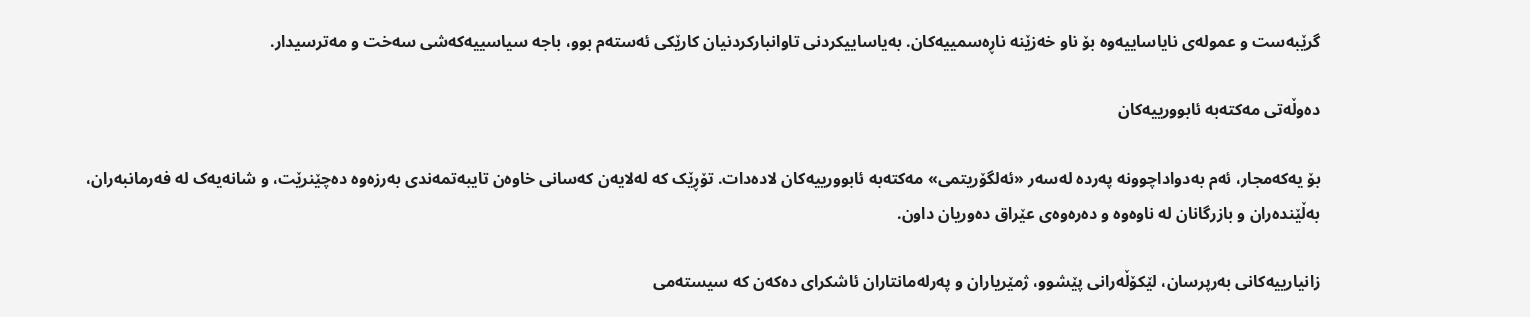گرێبەست و عمولەی نایاساییەوە بۆ ناو خەزێنە ناڕەسمییەکان. بەیاساییکردنی تاوانبارکردنیان کارێکی ئەستەم بوو، باجە سیاسییەکەشی سەخت و مەترسیدار.

دەوڵەتی مەکتەبە ئابوورییەکان

بۆ یەکەمجار، ئەم بەدواداچوونە پەردە لەسەر «ئەلگۆریتمی» مەکتەبە ئابوورییەکان لادەدات. تۆڕێک کە لەلایەن کەسانی خاوەن تایبەتمەندی بەرزەوە دەچێنرێت، و شانەیەک لە فەرمانبەران، بەڵێندەران و بازرگانان لە ناوەوە و دەرەوەی عێراق دەوریان داون.

زانیارییەکانی بەرپرسان، لێکۆڵەرانی پێشوو، ژمێریاران و پەرلەمانتاران ئاشکرای دەکەن کە سیستەمی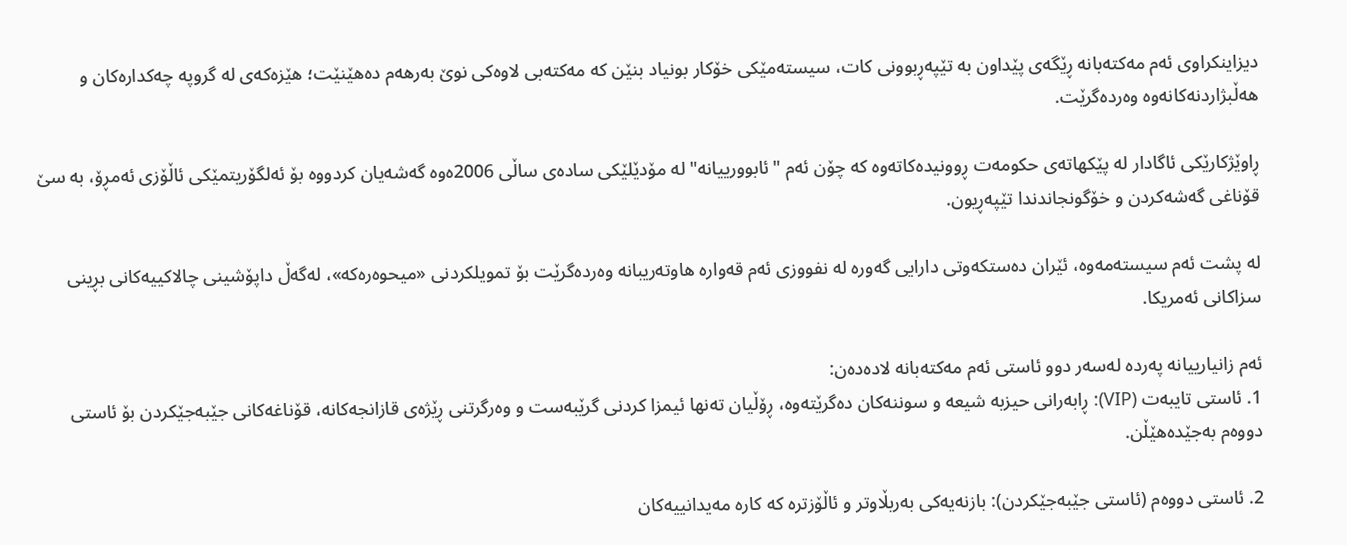دیزاینکراوی ئەم مەکتەبانە ڕێگەی پێداون بە تێپەڕبوونی کات، سیستەمێکی خۆکار بونیاد بنێن کە مەکتەبی لاوەکی نوێ بەرهەم دەهێنێت؛ هێزەکەی لە گروپە چەکدارەکان و هەڵبژاردنەکانەوە وەردەگرێت.

ڕاوێژکارێکی ئاگادار لە پێکهاتەی حکومەت ڕوونیدەکاتەوە کە چۆن ئەم "ئابوورییانە" لە مۆدێلێکی سادەی ساڵی 2006ەوە گەشەیان کردووە بۆ ئەلگۆریتمێکی ئاڵۆزی ئەمڕۆ، بە سێ قۆناغی گەشەکردن و خۆگونجاندندا تێپەڕیون.

لە پشت ئەم سیستەمەوە، ئێران دەستکەوتی دارایی گەورە لە نفووزی ئەم قەوارە هاوتەریبانه وەردەگرێت بۆ تمویلکردنی «میحوەرەکە»، لەگەڵ داپۆشینی چالاکییەکانی بڕینی سزاکانی ئەمریکا.

ئەم زانیارییانە پەردە لەسەر دوو ئاستی ئەم مەکتەبانە لادەدەن:
1. ئاستی تایبەت (VIP): ڕابەرانی حیزبە شیعە و سوننەکان دەگرێتەوە، ڕۆڵیان تەنها ئیمزا کردنی گرێبەست و وەرگرتنی ڕێژەی قازانجەکانە، قۆناغەکانی جێبەجێکردن بۆ ئاستی دووەم بەجێدەهێڵن.

2. ئاستی دووەم (ئاستی جێبەجێکردن): بازنەیەکی بەربڵاوتر و ئاڵۆزترە کە کارە مەیدانییەکان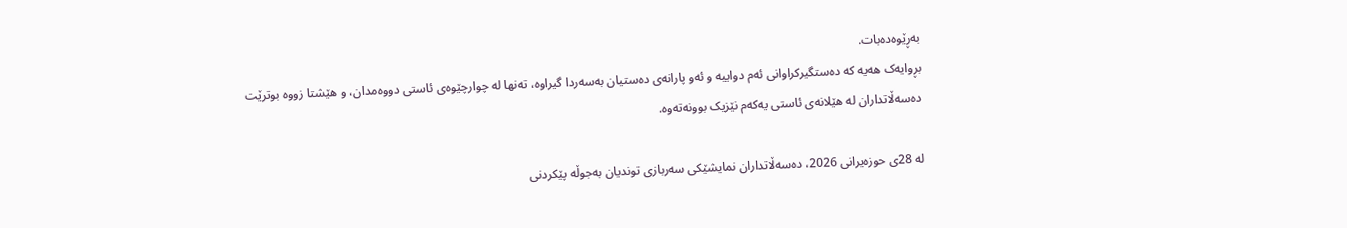بەڕێوەدەبات.
بڕوایەک هەیە کە دەستگیرکراوانی ئەم دواییە و ئەو پارانەی دەستیان بەسەردا گیراوە، تەنها لە چوارچێوەی ئاستی دووەمدان، و هێشتا زووە بوترێت دەسەڵاتداران لە هێلانەی ئاستی یەکەم نێزیک بوونەتەوە.

لە 28ی حوزەیرانی 2026، دەسەڵاتداران نمایشێکی سەربازی توندیان بەجوڵە پێکردنی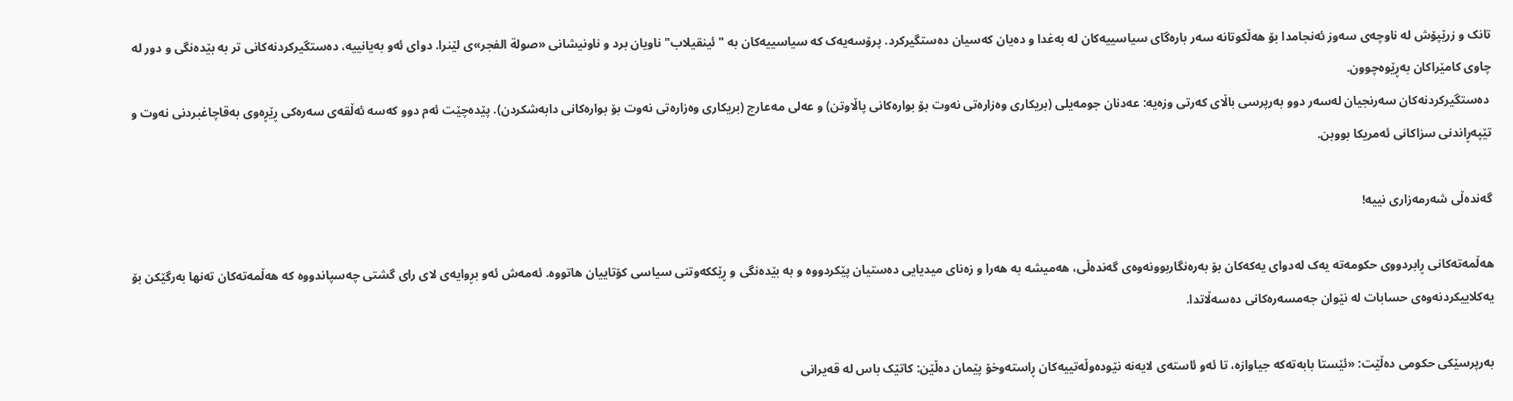تانک و زرێپۆش لە ناوچەی سەوز ئەنجامدا بۆ هەڵکوتانە سەر بارەگای سیاسییەکان لە بەغدا و دەیان کەسیان دەستگیرکرد. پرۆسەیەک کە سیاسییەکان بە "ئینقیلاب" ناویان برد و ناونیشانی «صولة الفجر»ی لێنرا. دوای ئەو بەیانییە، دەستگیرکردنەکانی تر بە بێدەنگی و دور لە چاوی کامێراکان بەڕێوەچوون.
 دەستگیرکردنەکان سەرنجیان لەسەر دوو بەرپرسی باڵای کەرتی وزەیە: عەدنان جومەیلی (بریکاری وەزارەتی نەوت بۆ بوارەکانی پاڵاوتن) و عەلی مەعارج (بریکاری وەزارەتی نەوت بۆ بوارەکانی دابەشکردن). پێدەچێت ئەم دوو کەسە ئەڵقەی سەرەکی ڕێڕەوی بەقاچاغبردنی نەوت و تێپەڕاندنی سزاکانی ئەمریکا بووبن.

گەندەڵی شەرمەزاری نییە!

هەڵمەتەکانی ڕابردووی حکومەتە یەک لەدوای یەکەکان بۆ بەرەنگاربوونەوەی گەندەڵی، هەمیشە بە هەرا و زەنای میدیایی دەستیان پێکردووە و بە بێدەنگی و ڕێککەوتنی سیاسی کۆتاییان هاتووە. ئەمەش ئەو بڕوایەی لای رای گشتی چەسپاندووە کە هەڵمەتەکان تەنها بەرگێکن بۆ یەکلاییکردنەوەی حسابات لە نێوان جەمسەرەکانی دەسەڵاتدا.

بەرپرسێکی حکومی دەڵێت: «ئێستا بابەتەکە جیاوازە، تا ئەو ئاستەی لایەنە نێودەوڵەتییەکان ڕاستەوخۆ پێمان دەڵێن: کاتێک باس لە قەیرانی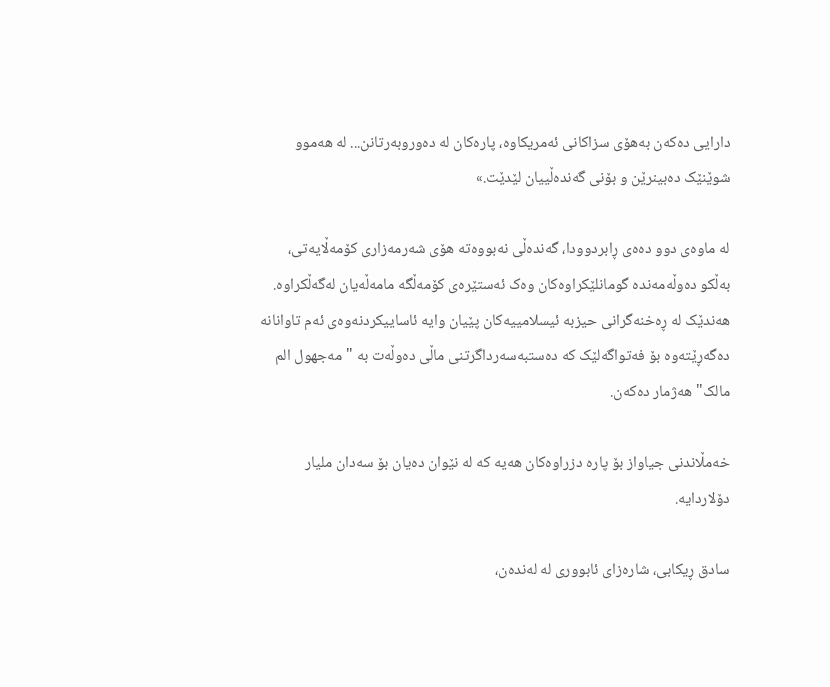دارایی دەکەن بەهۆی سزاکانی ئەمریکاوە، پارەکان لە دەوروبەرتانن... لە هەموو شوێنێک دەبینرێن و بۆنی گەندەڵییان لێدێت.»

لە ماوەی دوو دەەی ڕابردوودا، گەندەڵی نەبووەتە هۆی شەرمەزاری کۆمەڵایەتی، بەڵکو دەوڵەمەندە گومانلێکراوەکان وەک ئەستێرەی کۆمەڵگە مامەڵەیان لەگەڵکراوە. هەندێک لە ڕەخنەگرانی حیزبە ئیسلامییەکان پێیان وایە ئاساییکردنەوەی ئەم تاوانانە دەگەڕێتەوە بۆ فەتواگەلێک کە دەستبەسەرداگرتنی ماڵی دەوڵەت بە "مەجهول الم مالک" هەژمار دەکەن.

خەمڵاندنی جیاواز بۆ پارە دزراوەکان هەیە کە لە نێوان دەیان بۆ سەدان ملیار دۆلاردایە.

سادق ڕیکابی، شارەزای ئابووری لە لەندەن،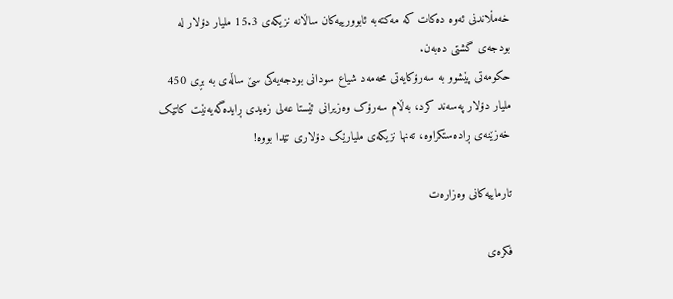خەمڵاندنی ئەوە دەکات کە مەکتەبە ئابوورییەکان ساڵانە نزیکەی 15.3 ملیار دۆلار لە بودجەی گشتی دەبەن.
حکومەتی پێشوو بە سەرۆکایەتی محەمەد شیاع سودانی بودجەیەکی سێ ساڵەی بە بڕی 450 ملیار دۆلار پەسەند کرد، بەڵام سەرۆک وەزیرانی ئێستا عەلی زەیدی ڕایدەگەیەنێت کاتێک خەزێنەی ڕادەستکراوە، تەنها نزیکەی ملیارێک دۆلاری تێدا بووە!

تارماییەکانی وەزارەت

فکرەی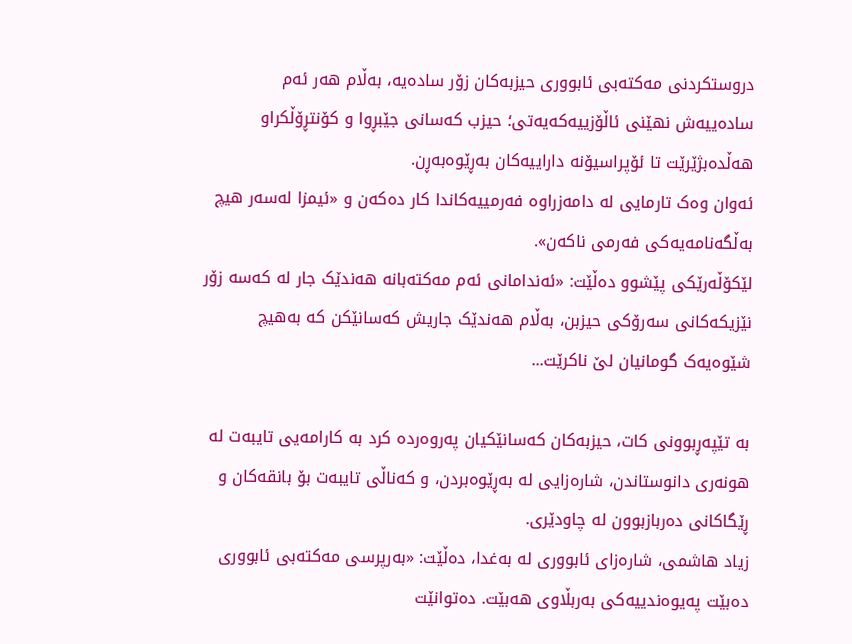دروستکردنی مەکتەبی ئابووری حیزبەکان زۆر سادەیە، بەڵام هەر ئەم سادەییەش نھێنی ئاڵۆزییەکەیەتی؛ حیزب کەسانی جێبڕوا و کۆنتڕۆڵکراو هەڵدەبژێرێت تا ئۆپراسیۆنە داراییەکان بەڕێوەبەڕن.
ئەوان وەک تارمایی لە دامەزراوە فەرمییەکاندا کار دەکەن و «ئیمزا لەسەر هیچ بەڵگەنامەیەکی فەرمی ناکەن».
لێکۆڵەرێکی پێشوو دەڵێت: «ئەندامانی ئەم مەکتەبانە هەندێک جار لە کەسە زۆر نێزیکەکانی سەرۆکی حیزبن، بەڵام هەندێک جاریش کەسانێکن کە بەهیچ شێوەیەک گومانیان لێ ناکرێت...

بە تێپەڕبوونی کات، حیزبەکان کەسانێکیان پەروەردە کرد بە کارامەیی تایبەت لە هونەری دانوستاندن، شارەزایی لە بەڕێوەبردن، و کەناڵی تایبەت بۆ بانقەکان و ڕێگاکانی دەربازبوون لە چاودێری.
زیاد هاشمی، شارەزای ئابووری لە بەغدا، دەڵێت: «بەرپرسی مەکتەبی ئابووری دەبێت پەیوەندییەکی بەربڵاوی هەبێت. دەتوانێت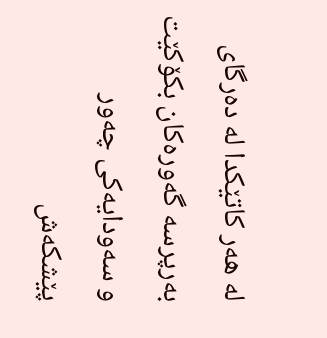لە هەر کاتێکدا لە دەرگای بەرپرسە گەورەکان بکۆکێت و سەودایەکی چەور پێشکەش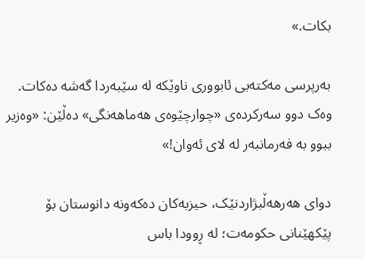بکات.»

بەرپرسی مەکتەبی ئابووری ناوێکە لە سێبەردا گەشە دەکات. وەک دوو سەرکردەی «چوارچێوەی هەماهەنگی» دەڵێن: «وەزیر ببوو بە فەرمانبەر لە لای ئەوان!»

دوای هەرهەڵبژاردنێک، حیزبەکان دەکەونە دانوستان بۆ پێکهێنانی حکومەت؛ لە ڕوودا باس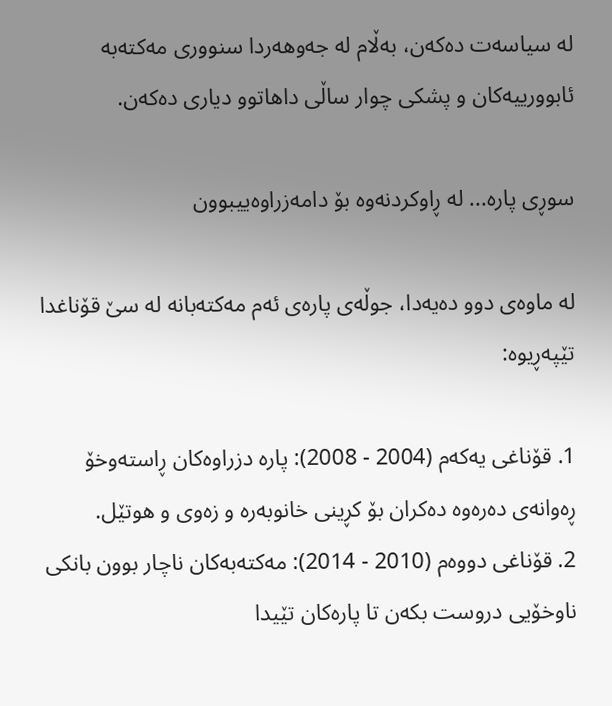لە سیاسەت دەکەن، بەڵام لە جەوهەردا سنووری مەکتەبە ئابوورییەکان و پشکی چوار ساڵی داهاتوو دیاری دەکەن.

سوڕی پارە... لە ڕاوکردنەوە بۆ دامەزراوەییبوون

لە ماوەی دوو دەیەدا، جوڵەی پارەی ئەم مەکتەبانە لە سێ قۆناغدا تێپەڕیوە:

1. قۆناغی یەکەم (2004 - 2008): پارە دزراوەکان ڕاستەوخۆ ڕەوانەی دەرەوە دەکران بۆ کڕینی خانوبەرە و زەوی و هوتێل.
2. قۆناغی دووەم (2010 - 2014): مەکتەبەکان ناچار بوون بانکی ناوخۆیی دروست بکەن تا پارەکان تێیدا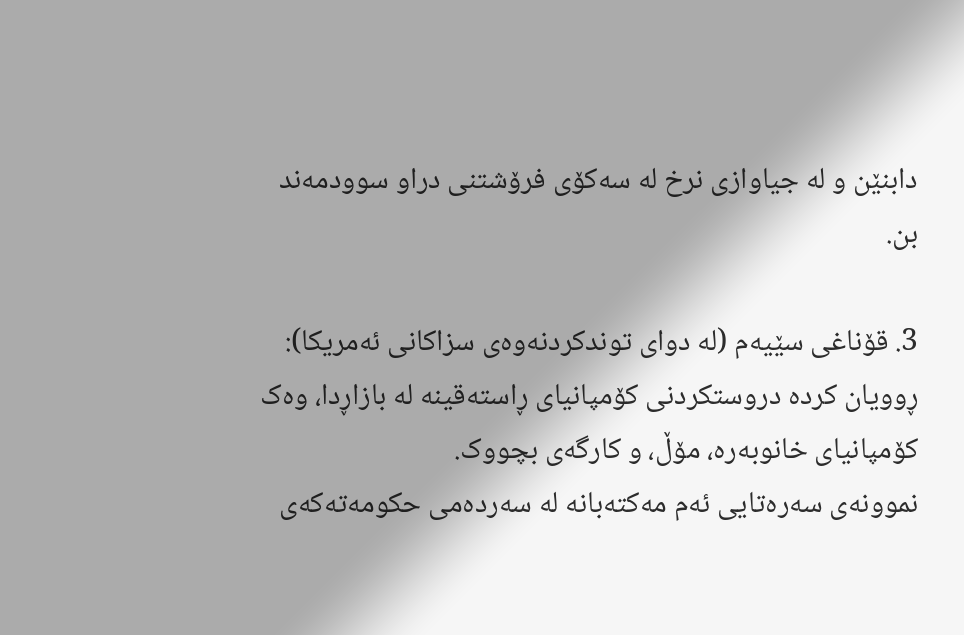دابنێن و لە جیاوازی نرخ لە سەکۆی فرۆشتنی دراو سوودمەند بن.

3. قۆناغی سێیەم (لە دوای توندکردنەوەی سزاکانی ئەمریکا): ڕوویان کردە دروستکردنی کۆمپانیای ڕاستەقینە لە بازاڕدا، وەک کۆمپانیای خانوبەرە، مۆڵ، و کارگەی بچووک.
نموونەی سەرەتایی ئەم مەکتەبانە لە سەردەمی حکومەتەکەی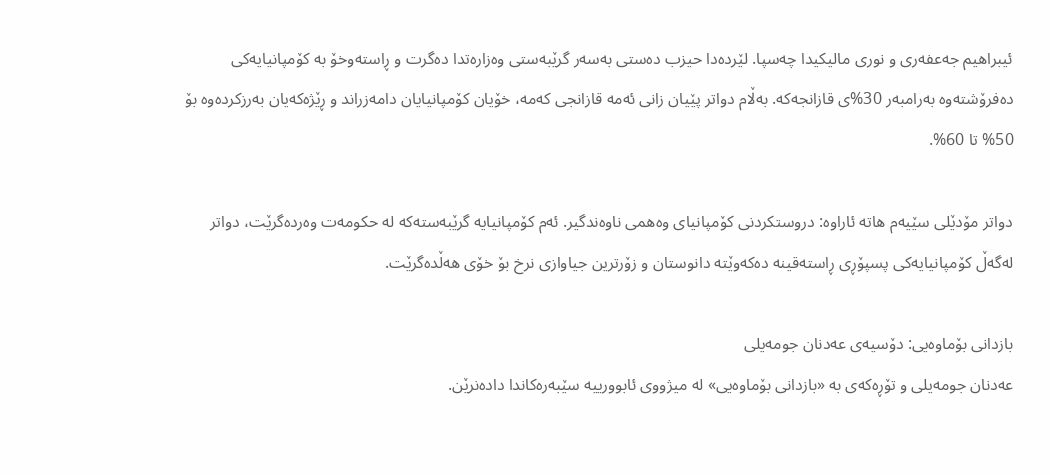ئیبراهیم جەعفەری و نوری مالیکیدا چەسپا. لێردەدا حیزب دەستی بەسەر گرێبەستی وەزارەتدا دەگرت و ڕاستەوخۆ بە کۆمپانیایەکی دەفرۆشتەوە بەرامبەر 30%ی قازانجەکە. بەڵام دواتر پێیان زانی ئەمە قازانجی کەمە، خۆیان کۆمپانیایان دامەزراند و ڕێژەکەیان بەرزکردەوە بۆ 50% تا 60%.

دواتر مۆدێلی سێیەم هاتە ئاراوە: دروستکردنی کۆمپانیای وەهمی ناوەندگیر. ئەم کۆمپانیایە گرێبەستەکە لە حکومەت وەردەگرێت، دواتر لەگەڵ کۆمپانیایەکی پسپۆڕی ڕاستەقینە دەکەوێتە دانوستان و زۆرترین جیاوازی نرخ بۆ خۆی هەڵدەگرێت.

بازدانی بۆماوەیی: دۆسیەی عەدنان جومەیلی
عەدنان جومەیلی و تۆڕەکەی بە «بازدانی بۆماوەیی» لە میژووی ئابوورییە سێبەرەکاندا دادەنرێن.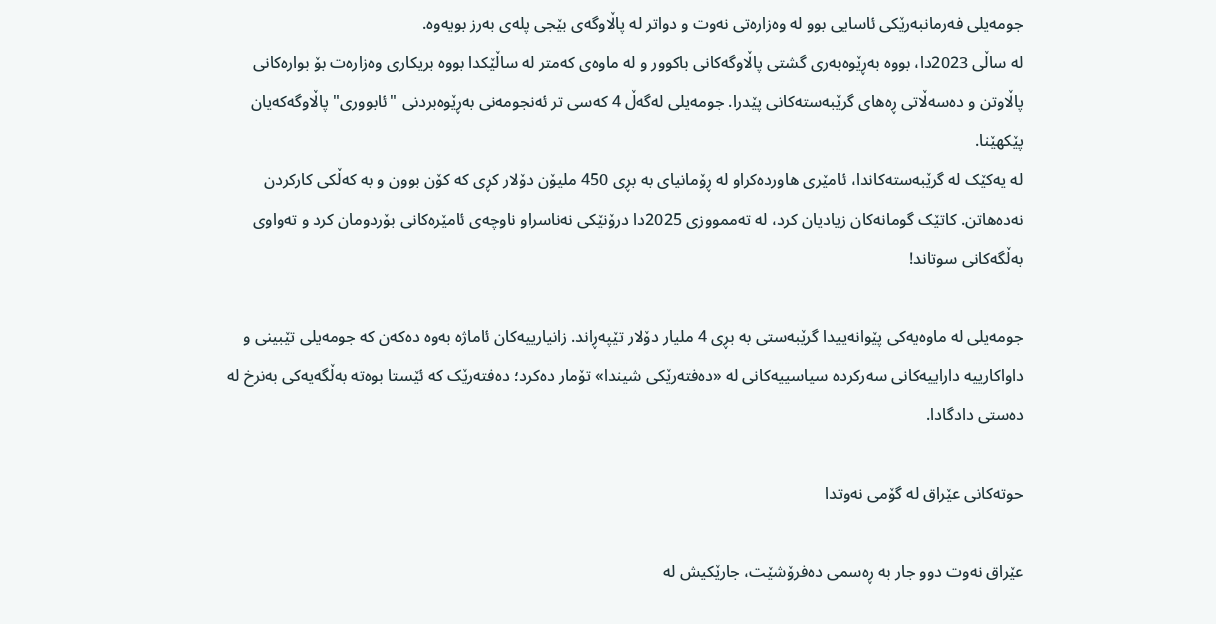جومەیلی فەرمانبەرێکی ئاسایی بوو لە وەزارەتی نەوت و دواتر لە پاڵاوگەی بێجی پلەی بەرز بویەوە.
لە ساڵی 2023دا، بووە بەڕێوەبەری گشتی پاڵاوگەکانی باکوور و لە ماوەی کەمتر لە ساڵێکدا بووە بریکاری وەزارەت بۆ بوارەکانی پاڵاوتن و دەسەڵاتی ڕەهای گرێبەستەکانی پێدرا. جومەیلی لەگەڵ 4 کەسی تر ئەنجومەنی بەڕێوەبردنی "ئابووری" پاڵاوگەکەیان پێکهێنا.
لە یەکێک لە گرێبەستەکاندا، ئامێری هاوردەکراو لە ڕۆمانیای بە بڕی 450 ملیۆن دۆلار کڕی کە کۆن بوون و بە کەڵکی کارکردن نەدەهاتن. کاتێک گومانەکان زیادیان کرد، لە تەممووزی 2025دا درۆنێکی نەناسراو ناوچەی ئامێرەکانی بۆردومان کرد و تەواوی بەڵگەکانی سوتاند!

جومەیلی لە ماوەیەکی پێوانەییدا گرێبەستی بە بڕی 4 ملیار دۆلار تێپەڕاند. زانیارییەکان ئاماژە بەوە دەکەن کە جومەیلی تێبینی و داواکارییە داراییەکانی سەرکردە سیاسییەکانی لە «دەفتەرێکی شیندا» تۆمار دەکرد؛ دەفتەرێک کە ئێستا بوەتە بەڵگەیەکی بەنرخ لە دەستی دادگادا.

حوتەکانی عێراق لە گۆمی نەوتدا

عێراق نەوت دوو جار بە ڕەسمی دەفرۆشێت، جارێکیش لە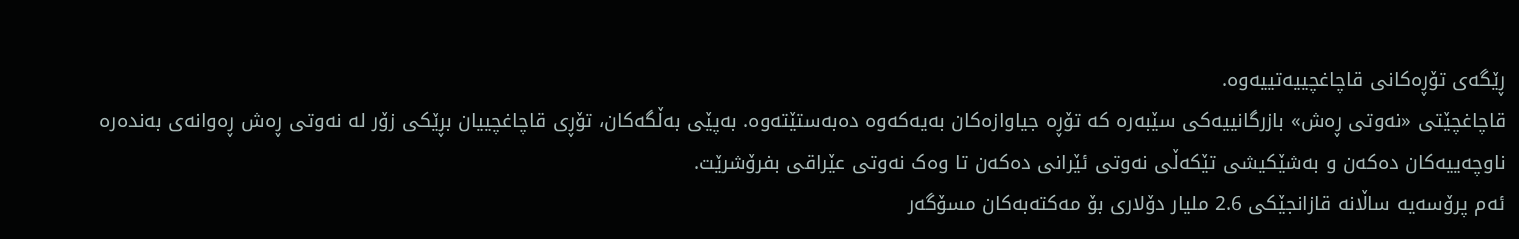ڕێگەی تۆڕەکانی قاچاغچییەتییەوە.
قاچاغچێتی «نەوتی ڕەش» بازرگانییەکی سێبەرە کە تۆڕە جیاوازەکان بەیەکەوە دەبەستێتەوە. بەپێی بەڵگەکان، تۆڕی قاچاغچییان بڕێکی زۆر لە نەوتی ڕەش ڕەوانەی بەندەرە ناوچەییەکان دەکەن و بەشێکیشی تێکەڵی نەوتی ئێرانی دەکەن تا وەک نەوتی عێراقی بفرۆشرێت.
ئەم پرۆسەیە ساڵانە قازانجێکی 2.6 ملیار دۆلاری بۆ مەکتەبەکان مسۆگەر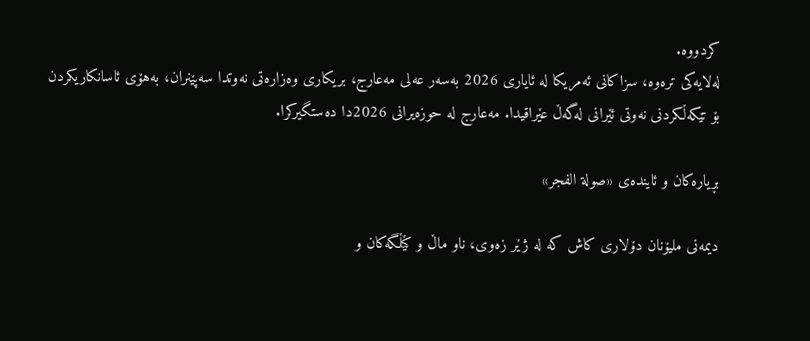کردووە.
لەلایەکی ترەوە، سزاکانی ئەمریکا لە ئایاری 2026 بەسەر عەلی مەعارج، بریکاری وەزارەتی نەوتدا سەپێنران، بەهۆی ئاسانکاریکردن بۆ تێکەڵکردنی نەوتی ئێرانی لەگەڵ عێراقیدا. مەعارج لە حوزەیرانی 2026دا دەستگیرکرا.

بڕیارەکان و ئایندەی «صولة الفجر»

دیمەنی ملیۆنان دۆلاری کاش کە لە ژێر زەوی، ناو ماڵ و کێڵگەکان و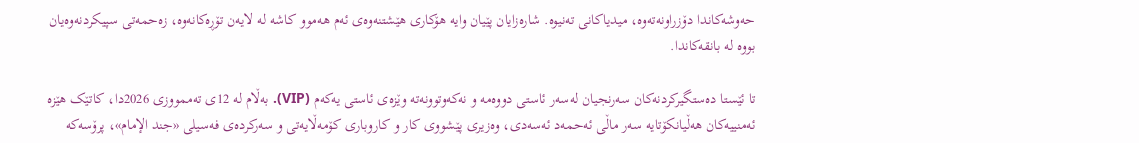حەوشەکاندا دۆزراونەتەوە، میدیاکانی تەنیوە. شارەزایان پێیان وایە هۆکاری هێشتنەوەی ئەم هەموو کاشە لە لایەن تۆڕەکانەوە، زەحمەتی سپیکردنەوەیان بووە لە بانقەکاندا.

تا ئێستا دەستگیرکردنەکان سەرنجیان لەسەر ئاستی دووەمە و نەکەوتوونەتە وێزەی ئاستی یەکەم (VIP). بەڵام لە 12ی تەممووزی 2026دا، کاتێک هێزە ئەمنییەکان هەڵیانکۆتایە سەر ماڵی ئەحمەد ئەسەدی، وەزیری پێشووی کار و کاروباری کۆمەڵایەتی و سەرکردەی فەسیلی «جند الإمام»، پرۆسەکە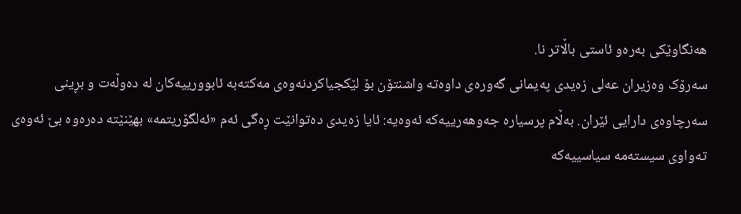هەنگاوێکی بەرەو ئاستی باڵاتر نا.
سەرۆک وەزیران عەلی زەیدی پەیمانی گەورەی داوەتە واشنتۆن بۆ لێکجیاکردنەوەی مەکتەبە ئابوورییەکان لە دەوڵەت و بڕینی سەرچاوەی دارایی ئێران. بەڵام پرسیارە جەوهەرییەکە ئەوەیە: ئایا زەیدی دەتوانێت ڕەگی ئەم «ئەلگۆریتمە» بهێنێتە دەرەوە بێ ئەوەی تەواوی سیستەمە سیاسییەکە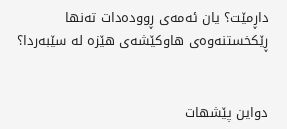داڕمێت؟ یان ئەمەی ڕوودەدات تەنها ڕێکخستنەوەی هاوکێشەی هێزە لە سێبەردا؟


دواین پێشهات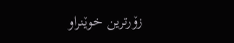زۆرترین خوێنراو